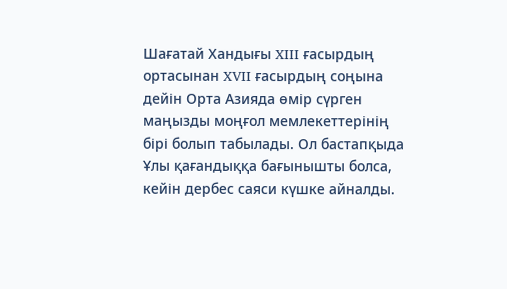Шағатай Хандығы XIII ғасырдың ортасынан XVII ғасырдың соңына дейін Орта Азияда өмір сүрген маңызды моңғол мемлекеттерінің бірі болып табылады. Ол бастапқыда Ұлы қағандыққа бағынышты болса, кейін дербес саяси күшке айналды.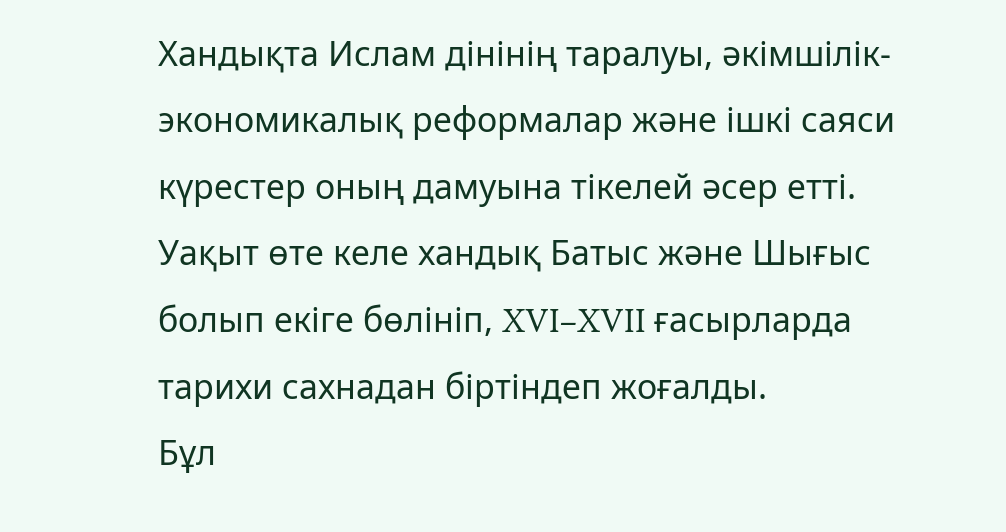Хандықта Ислам дінінің таралуы, әкімшілік-экономикалық реформалар және ішкі саяси күрестер оның дамуына тікелей әсер етті. Уақыт өте келе хандық Батыс және Шығыс болып екіге бөлініп, XVI–XVII ғасырларда тарихи сахнадан біртіндеп жоғалды.
Бұл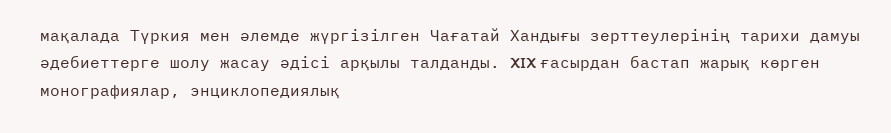мақалада Түркия мен әлемде жүргізілген Чағатай Хандығы зерттеулерінің тарихи дамуы әдебиеттерге шолу жасау әдісі арқылы талданды. XIX ғасырдан бастап жарық көрген монографиялар, энциклопедиялық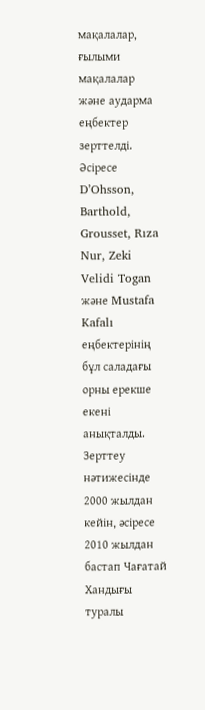мақалалар, ғылыми мақалалар және аударма еңбектер зерттелді. Әсіресе D’Ohsson, Barthold, Grousset, Rıza Nur, Zeki Velidi Togan және Mustafa Kafalı еңбектерінің бұл саладағы орны ерекше екені анықталды. Зерттеу нәтижесінде 2000 жылдан кейін, әсіресе 2010 жылдан бастап Чағатай Хандығы туралы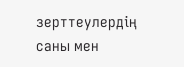зерттеулердің саны мен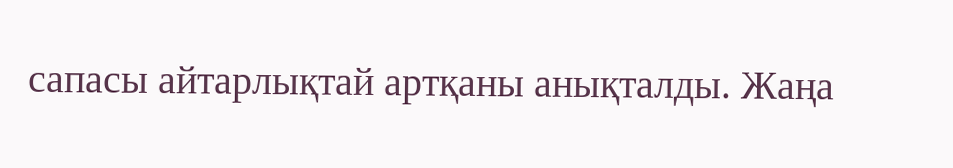сапасы айтарлықтай артқаны анықталды. Жаңа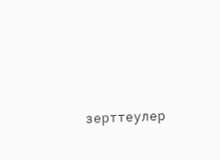зерттеулер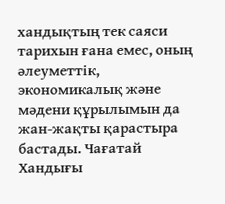хандықтың тек саяси тарихын ғана емес, оның әлеуметтік, экономикалық және мәдени құрылымын да жан-жақты қарастыра бастады. Чағатай Хандығы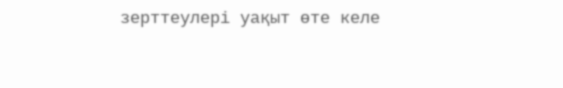зерттеулері уақыт өте келе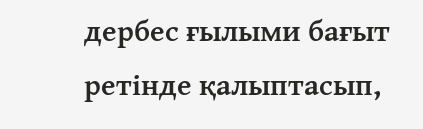дербес ғылыми бағыт ретінде қалыптасып,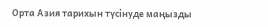Орта Азия тарихын түсінуде маңызды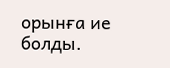орынға ие болды.